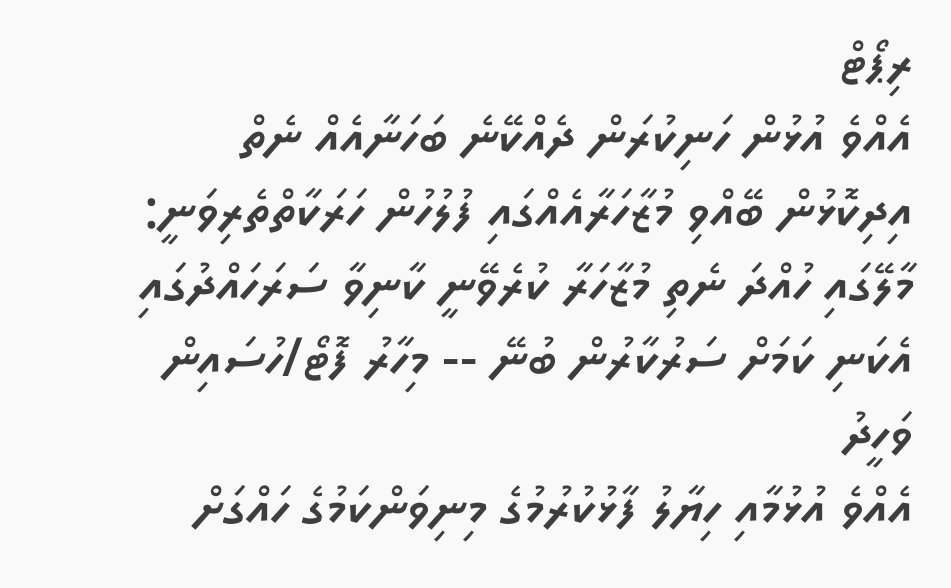ރިޕޯޓް
އެއްވެ އުޅުން ހަނިކުރަން ދެއްކޭނެ ބަހަނާއެއް ނެތް
އިދިކޮޅުން ބޭއްވި މުޒާހަރާއެއްގައި ފުލުހުން ހަރަކާތްތެރިވަނީ: މާލޭގައި ހުއްދަ ނެތި މުޒާހަރާ ކުރެވޭނީ ކާނިވާ ސަރަހައްދުގައި އެކަނި ކަމަށް ސަރުކާރުން ބުނޭ -- މިހާރު ފޮޓޯ/ހުސައިން ވަހީދު
އެއްވެ އުޅުމާއި ހިޔާލު ފާޅުކުރުމުގެ މިނިވަންކަމުގެ ހައްގަށް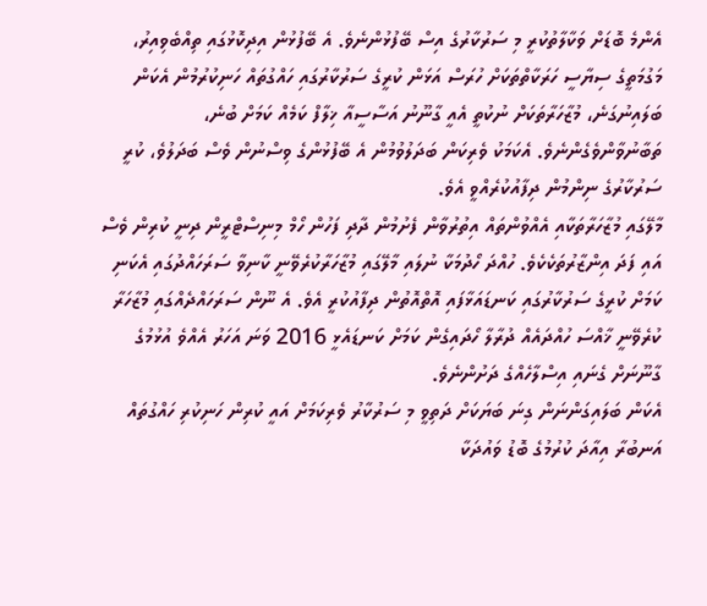އެންމެ ބޮޑަށް ވަކާލާތުކުރީ މި ސަރުކާރުގެ އިސް ބޭފުޅުންނެވެ. އެ ބޭފުޅުން އިދިކޮޅުގައި ތިއްބެވިއިރު، މަގުމަތީގެ ސިޔާސީ ހަރަކާތްތަކަށް ހުރަސް އަޅަން ކުރީގެ ސަރުކާރުގައި ހައްގުތައް ހަނިކުރުމުން އެކަން ބަލައިނުގަނެ، މުޒާހަރާތަކަށް ނުކުތީ އެއީ ގާނޫނު އަސާސީއާ ޚިލާފް ކަމެއް ކަމަށް ބުނެ، ތަބާނުވާންވެގެންނެވެ. އެކަމަކު ވެރިކަން ބަދަލުވުމުން އެ ބޭފުޅުންގެ ވިސްނުން ވެސް ބަދަލުވެ، ކުރީ ސަރުކާރުގެ ނިންމުން ދިފާއުކުރެއްވީ އެވެ.
މާލޭގައި މުޒާހަރާތަކާއި އެއްވުންތައް އިތުރުވާން ފެށުމުން ދާދި ފަހުން ހޯމް މިނިސްޓްރީން ދިނީ ކުރިން ވެސް އައި ފަދަ އިންޒާރުތަކެކެވެ. ހުއްދަ ހޯދުމަކާ ނުލައި މާލޭގައި މުޒާހަރާކުރެވޭނީ ކާނިވާ ސަރަހައްދުގައި އެކަނި ކަމަށް ކުރީގެ ސަރުކާރުގައި ކަނޑައަޅާފައި އޮތްއޮތުން ދިފާއުކުރީ އެވެ. އެ ނޫން ސަރަހައްދެއްގައި މުޒާހަރާ ކުރެވޭނީ ޚާއްސަ ހުއްދައެއް ދުރާލާ ހޯދައިގެން ކަމަށް ކަނޑައެޅީ 2016 ވަނަ އަހަރު އެއްވެ އުޅުމުގެ ގާނޫނަށް ގެނައި އިސްލާހެއްގެ ދަށުންނެވެ.
އެކަން ބަލައިގަންނަން ގިނަ ބަޔަކަށް ދަތިވީ މި ސަރުކާރު ވެރިކަމަށް އައީ ކުރިން ހަނިކުރި ހައްގުތައް އަނބުރާ އިއާދަ ކުރުމުގެ ބޮޑު ވައުދަކާ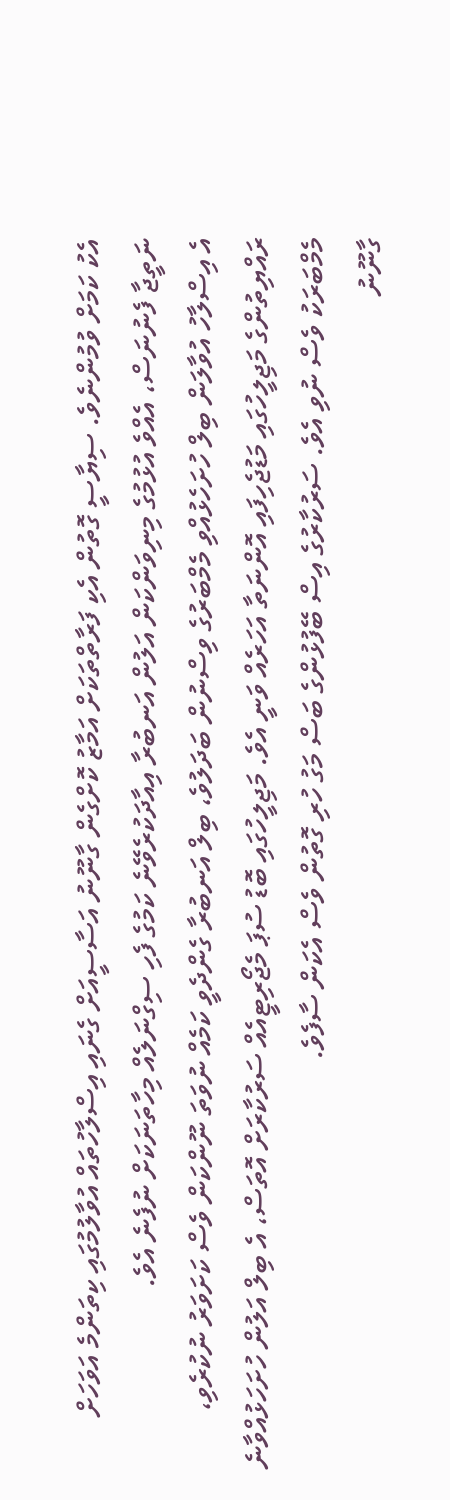އެކު ކަމަށް ވުމުންނެވެ. ސިޔާސީ ގޮތުން އެކި ފަރާތްތަކަށް އަމާޒު ކޮށްގެން ގާނޫނު އަސާސީއަށް ގެނައި އިސްލާހުތައް އުވާލުމުގައި ކިތަންމެ އަވަހަށް ނަތީޖާ ފެނުނަސް، އެއްވެ އުޅުމުގެ މިނިވަންކަން އަލުން އަނބުރާ އިއާދަކުރެވޭނެ ކަމުގެ ފެހި ސިގްނަލެއް މިހާތަނަކަށް ނުފެނެ އެވެ.
އެ އިސްލާހު އުވާލަން ބިލް ހުށަހެޅުއްވި މެމްބަރުގެ ވިސްނުން ބަދަލުވެ، ބިލް އަނބުރާ ގެންދެވީ ކަމެއް ނުވަތަ ނޫންކަން ވެސް ކަށަވަރު ނުކުރެވި، ރައްޔިތުންގެ މަޖިލީހުގައި މަޑުޖެހިފައި އޮންނަތާ އަހަރެއް ވަނީ އެވެ. މަޖިލީހުގައި ބޮޑު ސުޕަ މެޖޯރިޓީއެއް ސަރުކާރަށް އޮތަސް، އެ ބިލް އަލުން ހުށަހަޅުއްވާނެ މެމްބަރަކު ވެސް ނުވި އެވެ. ސަރުކާރުގެ އިސް ބޭފުޅުންގެ ބަސް މަގު ހުރި ގޮތުން ވެސް އެކަން ސާފެވެ.
ގާނޫނު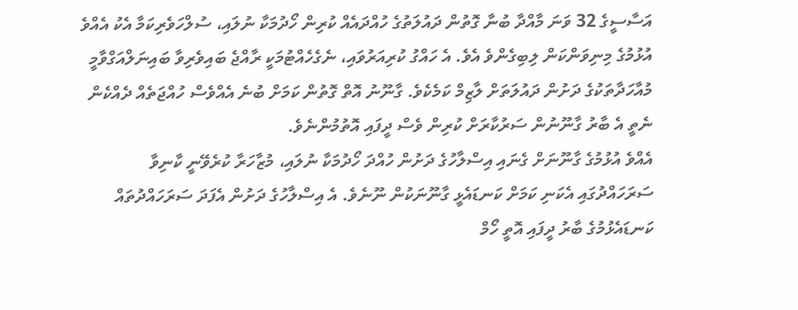އަސާސީގެ 32 ވަނަ މާއްދާ ބުނާ ގޮތުން ދައުލަތުގެ ހުއްދައެއް ކުރިން ހޯދުމަކާ ނުލައި، ސުލްހަވެރިކަމާ އެކު އެއްވެ އުޅުމުގެ މިނިވަންކަން ލިބިގެންވެ އެވެ. އެ ހައްގު ކުރިއަރުވައި، ނެގެހެއްޓުމަކީ ރާއްޖެ ބައިވެރިވާ ބައިނަލްއަގްވާމީ މުއާހަދާތަކުގެ ދަށުން ދައުލަތަށް ލާޒިމް ކަމެކެވެ. ގާނޫނު އޮތް ގޮތުން ކަމަށް ބުނެ އެއްވެސް ހުއްޖަތެއް ދެއްކެން ނެތީ އެ ބާރު ގާނޫނުން ސަރުކާރަށް ކުރިން ވެސް ދީފައި އޮތުމުންނެވެ.
އެއްވެ އުޅުމުގެ ގާނޫނަށް ގެނައި އިސްލާހުގެ ދަށުން ހުއްދަ ހޯދުމަކާ ނުލައި، މުޒާހަރާ ކުރެވޭނީ ކާނިވާ ސަރަހައްދުގައި އެކަނި ކަމަށް ކަނޑައެޅީ ގާނޫނަކުން ނޫނެވެ. އެ އިސްލާހުގެ ދަށުން އެފަދަ ސަރަހައްދުތައް ކަނޑައެޅުމުގެ ބާރު ދީފައި އޮތީ ހޯމް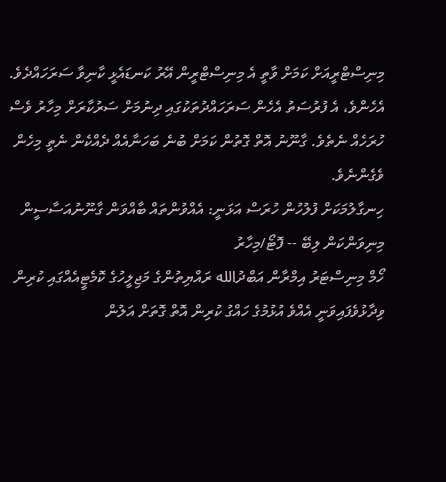މިނިސްޓްރީއަށް ކަމަށް ވާތީ އެ މިނިސްޓްރީން އޭރު ކަނޑައެޅީ ކާނިވާ ސަރަހައްދެވެ. އެހެންވެ، އެ ފުރުސަތު އެހެން ސަރަހައްދުތަކުގައި ދިނުމަށް ސަރުކާރަށް މިހާރު ވެސް ހުރަހެއް ނެތެވެ. ގާނޫނު އޮތް ގޮތުން ކަމަށް ބުނެ ބަހަނާއެއް ދެއްކެން ނެތީ މިހެން ވެގެންނެވެ.
ހިނގާލުމަކަށް ފުލުހުން ހުރަސް އަޅަނީ: އެއްވުންތައް ބާއްވަން ގާނޫނުއަސާސީން މިނިވަންކަން ލިބޭ -- ފޮޓޯ/މިހާރު
ހޯމް މިނިސްޓަރު އިމްރާން އަބްދުالله ރައްޔިތުންގެ މަޖިލީހުގެ ކޮމެޓީއެއްގައި ކުރިން ވިދާޅުވެފައިވަނީ އެއްވެ އުޅުމުގެ ހައްގު ކުރިން އޮތް ގޮތަށް އަލުން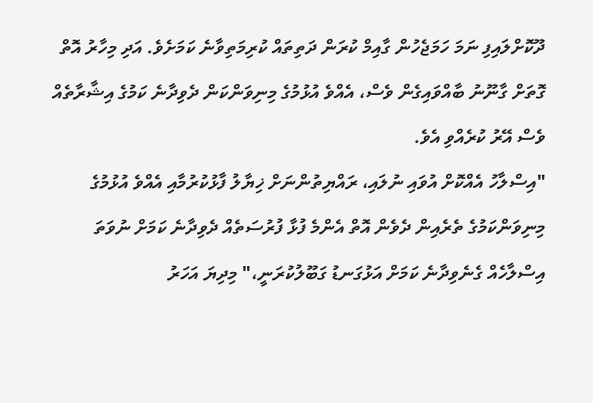ދޫކޮށްލައިފި ނަމަ ހަމަޖެހުން ގާއިމް ކުރަން ދަތިތައް ކުރިމަތިވާނެ ކަމަށެވެ. އަދި މިހާރު އޮތް ގޮތަށް ގާނޫނު ބާއްވައިގެން ވެސް، އެއްވެ އުޅުމުގެ މިނިވަންކަން ދެވިދާނެ ކަމުގެ އިޝާރާތެއް ވެސް އޭރު ކުރެއްވި އެވެ.
"އިސްލާހު އެއްކޮށް އުވައި ނުލައި، ރައްޔިތުންނަށް ޚިޔާލު ފާޅުކުރުމާއި އެއްވެ އުޅުމުގެ މިނިވަންކަމުގެ ތެރެއިން ދެވެން އޮތް އެންމެ ފުޅާ ފުރުސަތެއް ދެވިދާނެ ކަމަށް ނުވަތަ އިސްލާހެއް ގެނެވިދާނެ ކަމަށް އަޅުގަނޑު ގަބޫލުކުރަނީ،" މިދިޔަ އަހަރު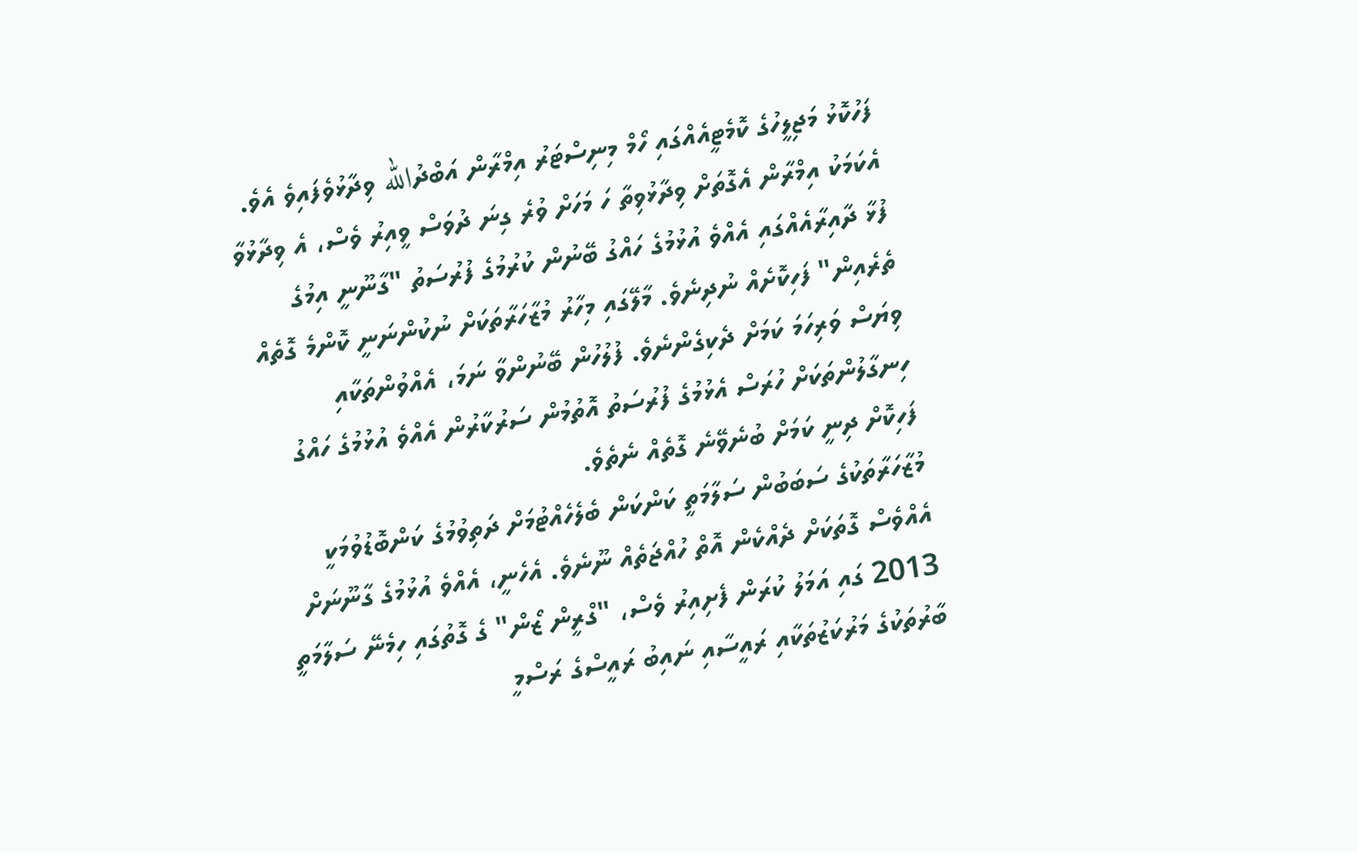ފަހުކޮޅު މަޖިލީހުގެ ކޮމެޓީއެއްގައި ހޯމް މިނިސްޓަރު އިމްރާން އަބްދުالله ވިދާޅުވެފައިވެ އެވެ.
އެކަމަކު އިމްރާން އެގޮތަށް ވިދާޅުވިތާ ހަ މަހަށް ވުރެ ގިނަ ދުވަސް ވީއިރު ވެސް، އެ ވިދާޅުވާ ފުޅާ ދާއިރާއެއްގައި އެއްވެ އުޅުމުގެ ހައްގު ބޭނުން ކުރުމުގެ ފުރުސަތު "ގާނޫނީ އިމުގެ ތެރެއިން" ފަހިކޮށެއް ނުދިނެވެ. މާލޭގައި މިހާރު މުޒާހަރާތަކަށް ނުކުންނަނީ ކޮންމެ ގޮތެއް ވިޔަސް ވަރިހަމަ ކަމަށް ދެކިގެންނެވެ. ފުލުހުން ބޭނުންވާ ނަމަ، އެއްވުންތަކާއި ހިނގާލުންތަކަށް ހުރަސް އެޅުމުގެ ފުރުސަތު އޮތުމުން ސަރުކާރުން އެއްވެ އުޅުމުގެ ހައްގު ފަހިކޮށް ދިނީ ކަމަށް ބުނެވޭނެ ގޮތެއް ނެތެވެ.
މުޒާހަރާތަކުގެ ސަބަބުން ސަލާމަތީ ކަންކަން ބެލެހެއްޓުމަށް ދަތިވުމުގެ ކަންބޮޑުވުމަކީ އެއްވެސް ގޮތަކަށް ދެއްކެން އޮތް ހުއްޖަތެއް ނޫނެވެ. އެހެނީ، އެއްވެ އުޅުމުގެ ގާނޫނަށް 2013 ގައި އަމަލު ކުރަން ފެށިއިރު ވެސް، "ގްރީން ޒޯން" ގެ ގޮތުގައި ހިމެނޭ ސަލާމަތީ ބާރުތަކުގެ މަރުކަޒުތަކާއި ރައީސާއި ނައިބު ރައީސްގެ ރަސްމީ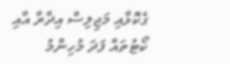ގެކޮޅާއި މަޖިލިސް އިދާރާ އާއި ކޯޓުތައް ފަދަ މުހިންމު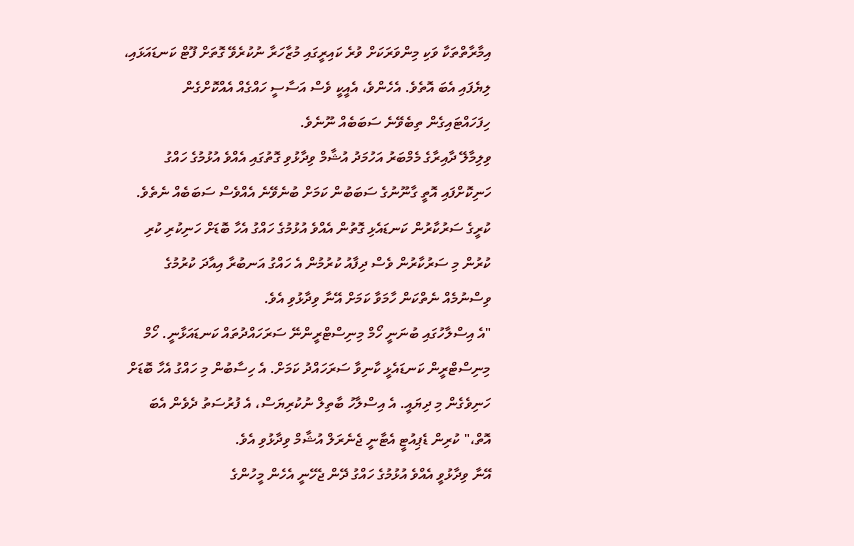އިމާރާތްތަކާ ވަކި މިންވަރަކަށް ވުރެ ކައިރީގައި މުޒާހަރާ ނުކުރެވޭ ގޮތަށް ފޫޓް ކަނޑައަޅައި، ލިޔެފައި އެބަ އޮތެވެ. އެހެންވެ، އެއީކީ ވެސް އަސާސީ ހައްގެއް އެއްކޮށްގެން ހިފަހައްޓައިގެން ތިބެވޭނެ ސަބަބެއް ނޫނެވެ.
ވިލިމާލޭ ދާއިރާގެ މެމްބަރު އަހުމަދު އުޝާމް ވިދާޅުވި ގޮތުގައި އެއްވެ އުޅުމުގެ ހައްގު ހަނިކޮށްފައި އޮތީ ގާނޫނުގެ ސަބަބުން ކަމަށް ބުނެވޭނެ އެއްވެސް ސަބަބެއް ނެތެވެ. ކުރީގެ ސަރުކާރުން ކަނޑައެޅި ގޮތުން އެއްވެ އުޅުމުގެ ހައްގު އެހާ ބޮޑަށް ހަނިކުރި ކުރި ކުރުން މި ސަރުކާރުން ވެސް ދިފާއު ކުރުމުން އެ ހައްގު އަނބުރާ އިއާދަ ކުރުމުގެ ވިސްނުމެއް ނެތްކަން ހާމަވާ ކަމަށް އޭނާ ވިދާޅުވި އެވެ.
"އެ އިސްލާހުގައި ބުނަނީ ހޯމް މިނިސްޓްރީންނޭ ސަރަހައްދުތައް ކަނޑައަޅާނީ. ހޯމް މިނިސްޓްރީން ކަނޑައެޅީ ކާނިވާ ސަރަހައްދު ކަމަށް. އެ ހިސާބުން މި ހައްގު އެހާ ބޮޑަށް ހަނިވެގެން މި ދިޔައީ. އެ އިސްލާހު ބާތިލް ނުކުރިޔަސް، އެ ފުރުސަތު ދެވެން އެބަ އޮތް،" ކުރިން ޑެޕިއުޓީ އެޓާނީ ޖެނެރަލް އުޝާމް ވިދާޅުވި އެވެ.
އޭނާ ވިދާޅުވީ އެއްވެ އުޅުމުގެ ހައްގު ދޭން ޖެހޭނީ އެހެން މީހުންގެ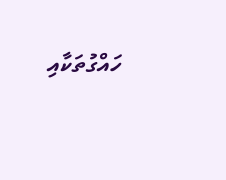ހައްގުތަކާއި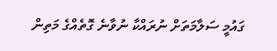ގައުމީ ސަލާމަތަށް ނުރައްކާ ނުވާނެ ގޮތެއްގެ މަތިން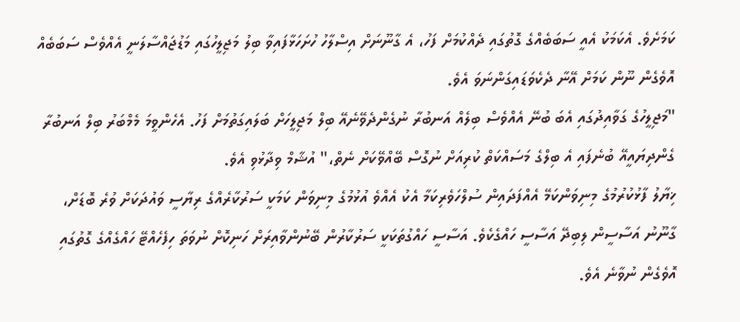ކަމަށެވެ. އެކަމަކު އެއީ ސަބަބެއްގެ ގޮތުގައި ދެއްކުމަށް ފަހު، އެ ގާނޫނަށް އިސްލާހު ހުށަހަޅާފައިވާ ބިލު މަޖިލީހުގައި މަޑުޖައްސާލަނީ އެއްވެސް ސަބަބެއް އޮވެގެން ނޫން ކަމަށް އޭނާ ދެކެވަޑައިގަންނަވަ އެވެ.
"މަޖިލީހުގެ ގަވާއިދުގައި އެބަ ބުނޭ އެއްވެސް ބިލެއް އަނބުރާ ނުގެންދެވޭނެއޭ ބިލް މަޖިލީހަށް ބަލައިގަތުމަށް ފަހު. އެހެންވީމަ މެމްބަރު ބިލް އަނބުރާ ގެންދިޔައީއޭ ބުނެފައި އެ ބިލްގެ މަސައްކަތް ކުރިއަށް ނުގޮސް ބޭއްވޭކަށް ނެތް،" އުޝާމް ވިދާޅުވި އެވެ.
ޚިޔާލު ފާޅުކުރުމުގެ މިނިވަންކަމޭ އެއްފަދައިން ސުލްހަވެރިކަމާ އެކު އެއްވެ އުޅުމުގެ މިނިވަން ކަމަކީ ސަރުކާރެއްގެ ރިޔާސީ ވައުދަކަށް ވުރެ ބޮޑަށް، ގާނޫނު އަސާސީން ލިބިދޭ އަސާސީ ހައްގެކެވެ. އަސާސީ ހައްގުތަކަކީ ސަރުކާރުން ބޭނުންވާއިރަށް ހަނިކޮށް ނުވަތަ ހިފެހެއްޓޭ ހައްގެއްގެ ގޮތުގައި އޮވެގެން ނުވާނެ އެވެ.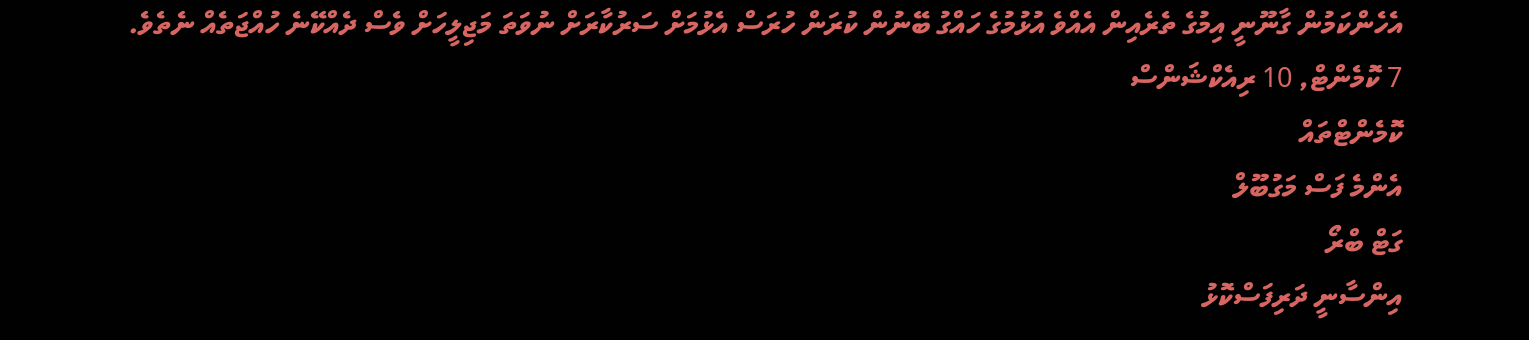އެހެންކަމުން ގާނޫނީ އިމުގެ ތެރެއިން އެއްވެ އުޅުމުގެ ހައްގު ބޭނުން ކުރަން ހުރަސް އެޅުމަށް ސަރުކާރަށް ނުވަތަ މަޖިލީހަށް ވެސް ދެއްކޭނެ ހުއްޖަތެއް ނެތެވެ.
7 ކޮމެންޓް, 10 ރިއެކްޝަންސް
ކޮމެންޓްތައް
އެންމެ ފަސް މަގުބޫލް
ގަޓް ބްރޯ
އިންސާނީ ދަރިފަސްކޮޅު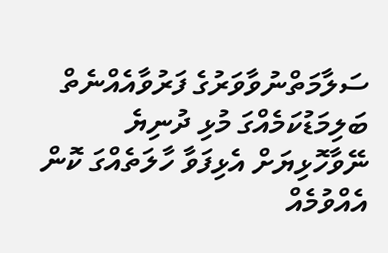ސަލާމަތްނުވާވަރުގެ ފަރުވާއެއްނެތް ބަލިމަޑުކަމެއްގަ މުޅި ދުނިޔެ ނޭވާހޮޅިޔަށް އެޅިފަވާ ހާލަތެއްގަ ކޮން އެއްވުމެއް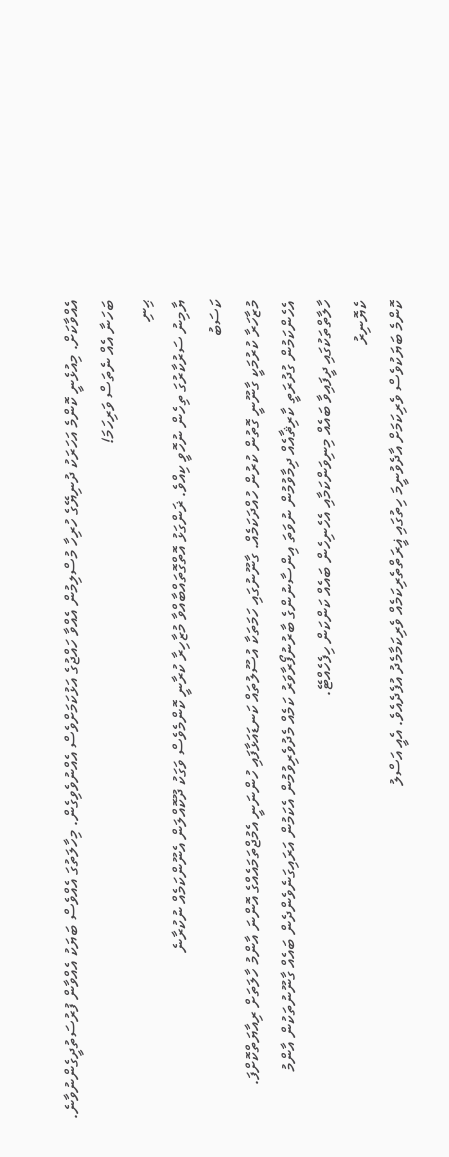އެއްވާކަށް. މިއުޅެނީ ކޮންމެ އަހަރަކު ދުނިޔޭގެ ހުރިހާ މުސްލިމުން އެއްވާ ހައްޖުގެ އަޅުކަމަށްވެސް އެއްނުވެވިގެން. މިހާލަތުގަ އެއްވެސް ބަޔަކު އެއްވާން ފުރުސަތުދީގެންނުވާނެ. ބަހަނާ އެއް ނެތަސް ވަރިހަމަ!
ޙިނި
ޔާމިނު ސަރުކާރުގަ ތިހެން ނުހޮވީ ކިއްވެ. ޜަންގަޅު އޮތްގޮތައްބާއްވާ މުޒާހިރާ ކުރާނީ ކޮންމެވެސް ވަގަކު ދޫކޮއްލަން އެނޫންކަމެއް ނުކުރާނެ
ކަސަބު
މުޒާހަރާ ކުރުމަކީ ގާނޫނީ ގޮތުން ކުރުން ހުއްދަކަމެއް. ގާނޫނުގައި ހަމަތަކާ އުސޫލުތައް ކަނޑައަޅާފައި ހުންނަނީ އެމުޖްތަމައެއްގެ އޮންނަ އާންމު ހާލަތަށް ރިއާޔަތްކޮށްފަ. އެހެންކަމުން ގުދުރަތީ ކާރިޘާއެއް ދިމާވުމުން ނުވަތަ އިންސާނުންގެ ބާރުނުފޯރާވަރު ކަމެއް މެދުވެރިވުމުން އެކަމުން އަރައިގަނެވެންދެން ބައެއް ގާނޫނުތަކުން އާންމު ހާލާތްތަކުގައި ދީފައިވާ ބައެއް މިނިވަންކަމާއި އެހެނިހެން ބައެއް ކަންކަން ހިފެހެއްޓޭ.
ކެޔޮނިރު
ކޮންމެ ބަޔަކުވެސް ވެރިކަމަށް އާދެވުނީމަ ހިތުގައި ޣީރަތްތެރިކަމެއް ވެރިކަމާމެދު އުފެދެއެވެ. އެއީ އަސްލު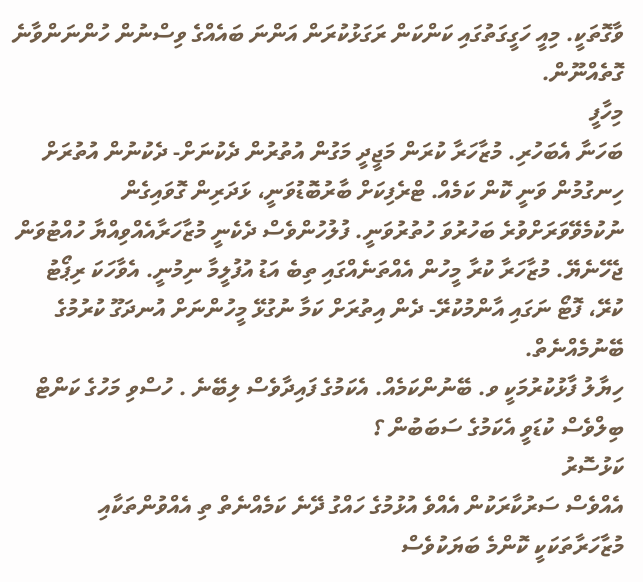ވާގޮތަކީ. މިއީ ހަގީގަތުގައި ކަންކަން ރަގަޅުކުރަން އަންނަ ބައެއްގެ ވިސްނުން ހުންނަންވާނެ ގޮތެއްނޫން.
މިހާފީ
ބަހަނާ އެބަހުރި. މުޒާހަރާ ކުރަން މަޖީދީ މަގުން އުތުރުން ދެކުނަށް- ދެކުނުން އުތުރަށް ހިނގުމުން ވަނީ ކޮން ކަމެއް. ޓްރެފިކަށް ބާރުބޮޑުވަނީ، ޅަދަރިން ގޮވައިގެން ނުކުމެވޭވަރަށްވުރެ ބަހުރުވަ ހުތުރުވަނީ. ފުލުހުންވެސް ދެކެނީ މުޒާހަރާއެއްވިއްޔާ ހުއްޓުވަން ޖެހޭނެޔޭ. މުޒާހަރާ ކުރާ މީހުން އެއްތަނެއްގައި ތިބެ އަޑު އުފުލީމާ ނިމުނީ. އެވާހަކަ ރިޕޯޓު ކުރޭ، ފޮޓޯ ނަގައި އާންމުކުރޭ- ދެން އިތުރަށް ކަމާ ނުގުޅޭ މީހުންނަށް އުނދަގޫ ކުރުމުގެ ބޭނުމެއްނެތް.
ހިޔާލު ފާޅުކުރުމަކީ ވ. ބޭނުންކަމެއް. އެކަމުގެ ފައިދާވެސް ލިބޭނެ . ހުސްވި މަހުގެ ކަންޓް ބިލްވެސް ކުޑަވީ އެކަމުގެ ސަބަބުން ؟
ކަޅުސޮރު
އެއްވެސް ސަރުކާރަކުން އެއްވެ އުޅުމުގެ ހައްގު ދޭނެ ކަމެއްނެތް ތި އެއްވުންތަކާއި މުޒާހަރާތަކަކީ ކޮންމެ ބަޔަކުވެސް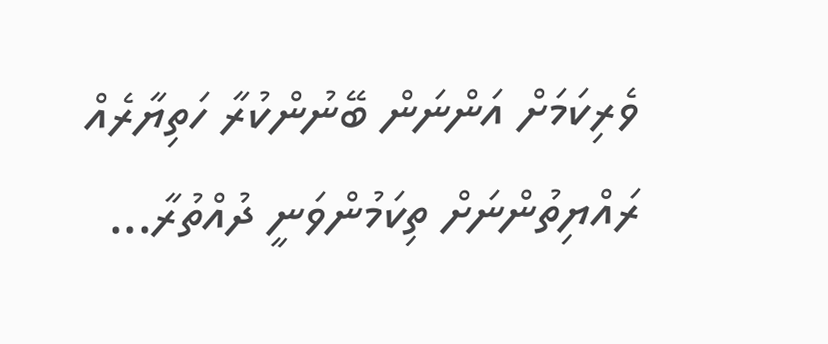ވެރިކަމަށް އަންނަން ބޭނުންކުރާ ހަތިޔާރެއް ރައްޔިތުންނަށް ތިކަމުންވަނީ ދުއްތުރާ...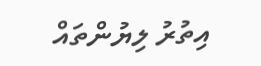އިތުރު ލިޔުންތައް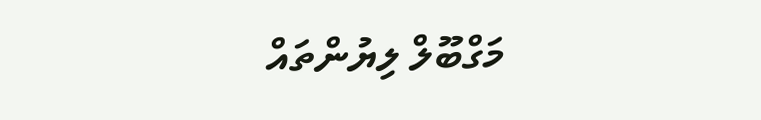މަގްބޫލް ލިޔުންތައް